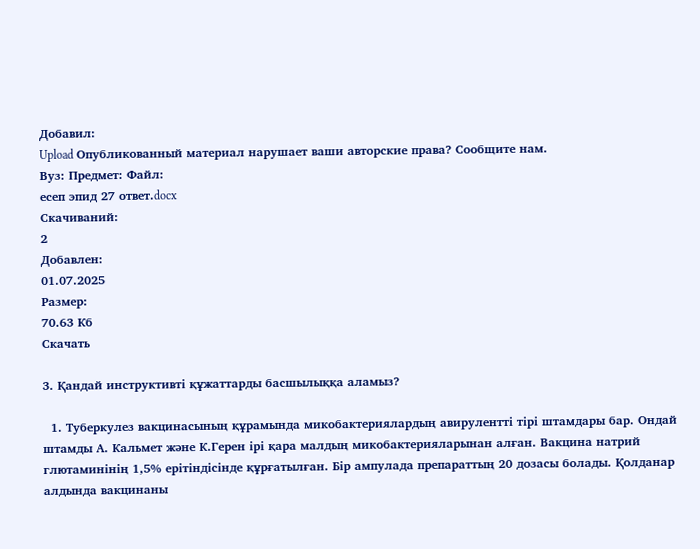Добавил:
Upload Опубликованный материал нарушает ваши авторские права? Сообщите нам.
Вуз: Предмет: Файл:
есеп эпид 27 ответ.docx
Скачиваний:
2
Добавлен:
01.07.2025
Размер:
70.63 Кб
Скачать

3. Қандай инструктивті құжаттарды басшылыққа аламыз?

  1. Туберкулез вакцинасының құрамында микобактериялардың авирулентті тірі штамдары бар. Ондай штамды А. Кальмет және К.Герен ірі қара малдың микобактерияларынан алған. Вакцина натрий глютаминінің 1,5% ерітіндісінде құрғатылған. Бір ампулада препараттың 20 дозасы болады. Қолданар алдында вакцинаны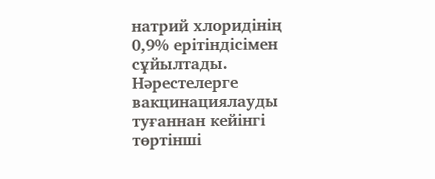натрий хлоридінің 0,9% ерітіндісімен сұйылтады. Нәрестелерге вакцинациялауды туғаннан кейінгі төртінші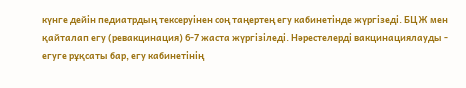күнге дейін педиатрдың тексеруінен соң таңертең егу кабинетінде жүргізеді. БЦЖ мен қайталап егу (ревакцинация) 6-7 жаста жүргізіледі. Нәрестелерді вакцинациялауды - егуге рұқсаты бар, егу кабинетінің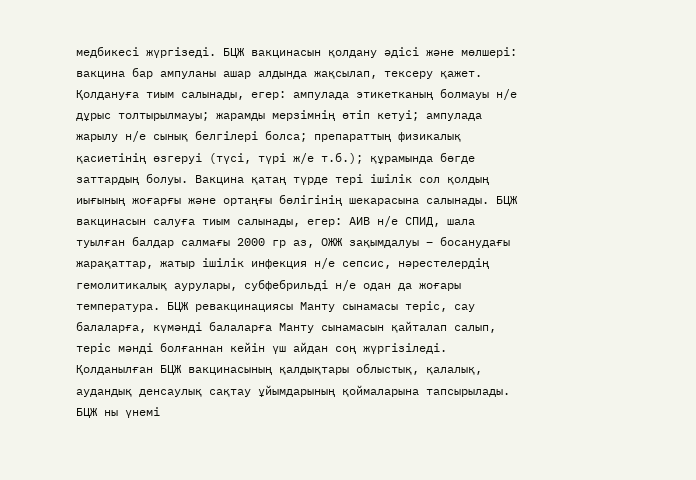медбикесі жүргізеді. БЦЖ вакцинасын қолдану әдісі және мөлшері: вакцина бар ампуланы ашар алдында жақсылап, тексеру қажет. Қолдануға тиым салынады, егер: ампулада этикетканың болмауы н/е дұрыс толтырылмауы; жарамды мерзімнің өтіп кетуі; ампулада жарылу н/е сынық белгілері болса; препараттың физикалық қасиетінің өзгеруі (түсі, түрі ж/е т.б.); құрамында бөгде заттардың болуы. Вакцина қатаң түрде тері ішілік сол қолдың иығының жоғарғы және ортаңғы бөлігінің шекарасына салынады. БЦЖ вакцинасын салуға тиым салынады, егер: АИВ н/е СПИД, шала туылған балдар салмағы 2000 гр аз, ОЖЖ зақымдалуы – босанудағы жарақаттар, жатыр ішілік инфекция н/е сепсис, нәрестелердің гемолитикалық аурулары, субфебрильді н/е одан да жоғары температура. БЦЖ ревакцинациясы Манту сынамасы теріс, сау балаларға, күмәнді балаларға Манту сынамасын қайталап салып, теріс мәнді болғаннан кейін үш айдан соң жүргізіледі. Қолданылған БЦЖ вакцинасының қалдықтары облыстық, қалалық, аудандық денсаулық сақтау ұйымдарының қоймаларына тапсырылады. БЦЖ ны үнемі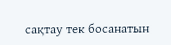сақтау тек босанатын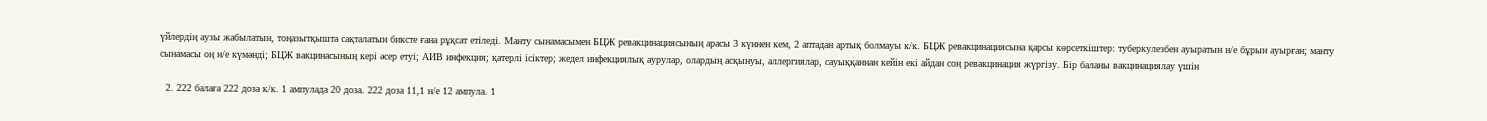үйлердің аузы жабылатын, тоңазытқышта сақталатын биксте ғана рұқсат етіледі. Манту сынамасымен БЦЖ ревакцинациясының арасы 3 күннен кем, 2 аптадан артық болмауы к/к. БЦЖ ревакцинациясына қарсы көрсеткіштер: туберкулезбен ауыратын н/е бұрын ауырған; манту сынамасы оң н/е күмәнді; БЦЖ вакцинасының кері әсер етуі; АИВ инфекция; қатерлі ісіктер; жедел инфекциялық аурулар, олардың асқынуы, аллергиялар, сауыққаннан кейін екі айдан соң ревакцинация жүргізу. Бір баланы вакцинациялау үшін

  2. 222 балаға 222 доза к/к. 1 ампулада 20 доза. 222 доза 11,1 н/е 12 ампула. 1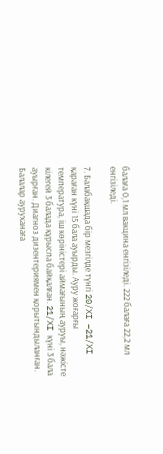балаға 0,1 мл вакцина енгізіледі. 222 балаға 22,2 мл енгізіледі.

7. Балабақшада бір мезгілде түнгі 20/XI –21/XI қараған күні 15 бала ауырды. Ауру жоғарғы температура, іш көріністері аймағының ауруы, нәжісте кілегей 3 балада құрыспа байқалған. 21/XI күні 3 бала ауырған. Диагноз дизентериямен қорытындыланған. Балалар ауруханаға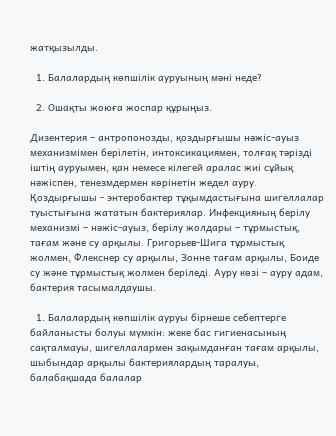жатқызылды.

  1. Балалардың көпшілік ауруының мәні неде?

  2. Ошақты жоюға жоспар құрыңыз.

Дизентерия – антропонозды, қоздырғышы нәжіс-ауыз механизмімен берілетін, интоксикациямен, толғақ тәрізді іштің ауруымен, қан немесе кілегей аралас жиі сұйық нәжіспен, тенезмдермен көрінетін жедел ауру. Қоздырғышы - энтеробактер тұқымдастығына шигеллалар туыстығына жататын бактериялар. Инфекцияның берілу механизмі – нәжіс-ауыз, берілу жолдары – тұрмыстық, тағам және су арқылы. Григорьев-Шига тұрмыстық жолмен, Флекснер су арқылы, Зонне тағам арқылы, Боиде су және тұрмыстық жолмен беріледі. Ауру көзі – ауру адам, бактерия тасымалдаушы.

  1. Балалардың көпшілік ауруы бірнеше себептерге байланысты болуы мүмкін: жеке бас гигиенасының сақталмауы, шигеллалармен зақымданған тағам арқылы, шыбындар арқылы бактериялардың таралуы, балабақшада балалар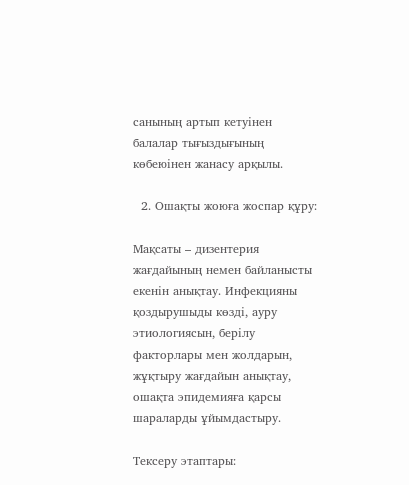санының артып кетуінен балалар тығыздығының көбеюінен жанасу арқылы.

  2. Ошақты жоюға жоспар құру:

Мақсаты – дизентерия жағдайының немен байланысты екенін анықтау. Инфекцияны қоздырушыды көзді, ауру этиологиясын, берілу факторлары мен жолдарын, жұқтыру жағдайын анықтау, ошақта эпидемияға қарсы шараларды ұйымдастыру.

Тексеру этаптары: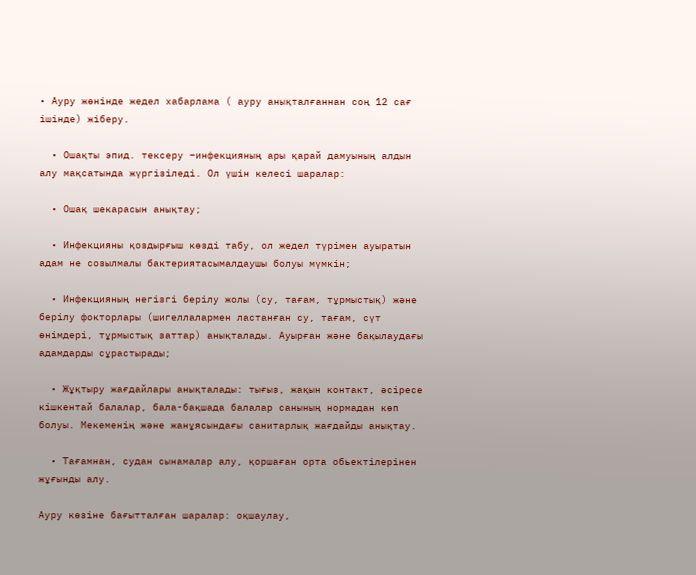• Ауру жөнінде жедел хабарлама ( ауру анықталғаннан соң 12 сағ ішінде) жіберу.

  • Ошақты эпид. тексеру –инфекцияның ары қарай дамуының алдын алу мақсатында жүргізіледі. Ол үшін келесі шаралар:

  • Ошақ шекарасын анықтау;

  • Инфекцияны қоздырғыш көзді табу, ол жедел түрімен ауыратын адам не созылмалы бактериятасымалдаушы болуы мүмкін;

  • Инфекцияның негізгі берілу жолы (су, тағам, тұрмыстық) және берілу фокторлары (шигеллалармен ластанған су, тағам, сүт өнімдері, тұрмыстық заттар) анықталады. Ауырған және бақылаудағы адамдарды сұрастырады;

  • Жұқтыру жағдайлары анықталады: тығыз, жақын контакт, әсіресе кішкентай балалар, бала-бақшада балалар санының нормадан көп болуы. Мекеменің және жанұясындағы санитарлық жағдайды анықтау.

  • Тағамнан, судан сынамалар алу, қоршаған орта обьектілерінен жұғынды алу.

Ауру көзіне бағытталған шаралар: оқшаулау,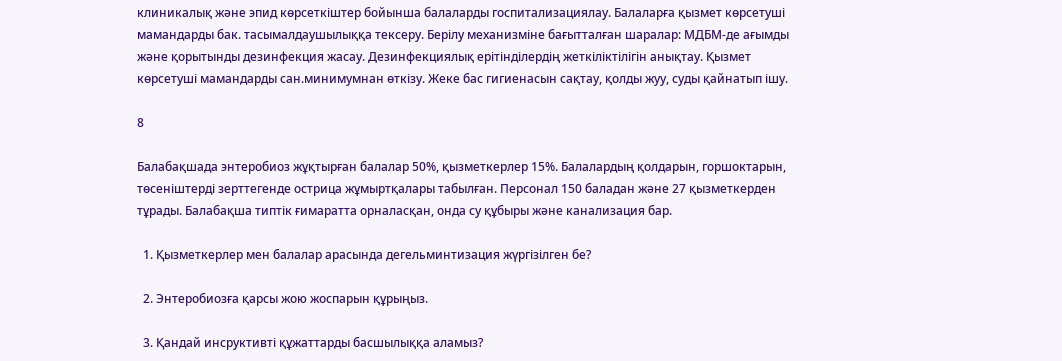клиникалық және эпид көрсеткіштер бойынша балаларды госпитализациялау. Балаларға қызмет көрсетуші мамандарды бак. тасымалдаушылыққа тексеру. Берілу механизміне бағытталған шаралар: МДБМ-де ағымды және қорытынды дезинфекция жасау. Дезинфекциялық ерітінділердің жеткіліктілігін анықтау. Қызмет көрсетуші мамандарды сан.минимумнан өткізу. Жеке бас гигиенасын сақтау, қолды жуу, суды қайнатып ішу.

8

Балабақшада энтеробиоз жұқтырған балалар 50%, қызметкерлер 15%. Балалардың қолдарын, горшоктарын, төсеніштерді зерттегенде острица жұмыртқалары табылған. Персонал 150 баладан және 27 қызметкерден тұрады. Балабақша типтік ғимаратта орналасқан, онда су құбыры және канализация бар.

  1. Қызметкерлер мен балалар арасында дегельминтизация жүргізілген бе?

  2. Энтеробиозға қарсы жою жоспарын құрыңыз.

  3. Қандай инсруктивті құжаттарды басшылыққа аламыз?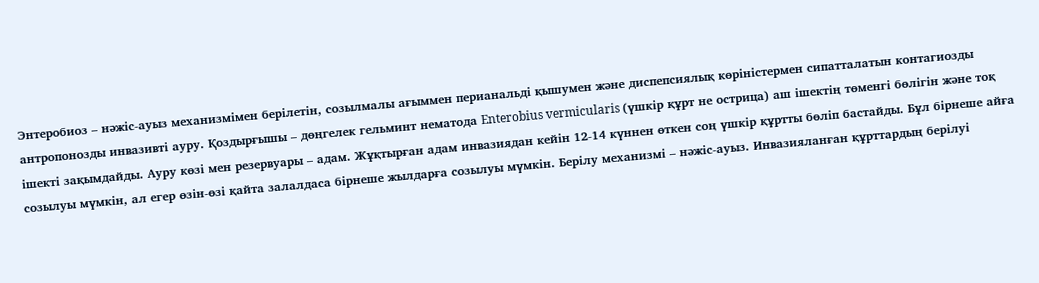Энтеробиоз – нәжіс-ауыз механизмімен берілетін, созылмалы ағыммен перианальді қышумен және диспепсиялық көріністермен сипатталатын контагиозды антропонозды инвазивті ауру. Қоздырғышы – дөңгелек гельминт нематода Enterobius vermicularis (үшкір құрт не острица) аш ішектің төменгі бөлігін және тоқ ішекті зақымдайды. Ауру көзі мен резервуары – адам. Жұқтырған адам инвазиядан кейін 12-14 күннен өткен соң үшкір құртты бөліп бастайды. Бұл бірнеше айға созылуы мүмкін, ал егер өзін-өзі қайта залалдаса бірнеше жылдарға созылуы мүмкін. Берілу механизмі – нәжіс-ауыз. Инвазияланған құрттардың берілуі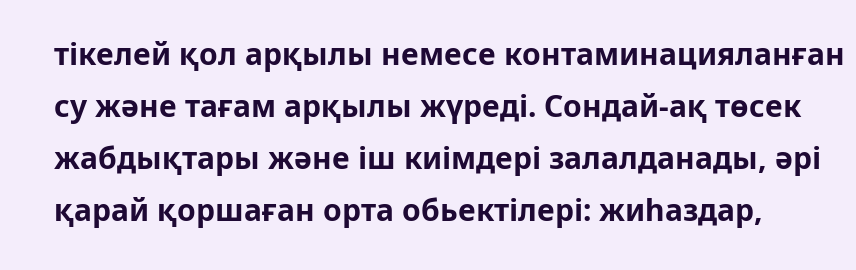тікелей қол арқылы немесе контаминацияланған су және тағам арқылы жүреді. Сондай-ақ төсек жабдықтары және іш киімдері залалданады, әрі қарай қоршаған орта обьектілері: жиһаздар,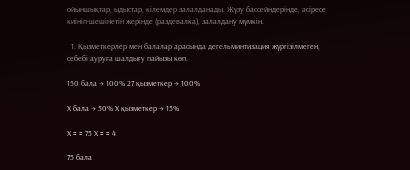ойыншықтар, ыдыстар, кілемдер залалданады. Жүзу бассейндерінде, әсіресе киініп-шешінетін жерінде (раздевалка), залалдану мүмкін.

  1. Қызметкерлер мен балалар арасында дегельминтизация жүргізілмеген, себебі ауруға шалдығу пайызы көп.

150 бала → 100% 27 қызметкер → 100%

Х бала → 50% Х қызметкер → 15%

Х ꞊ ꞊ 75 Х ꞊ ꞊ 4

75 бала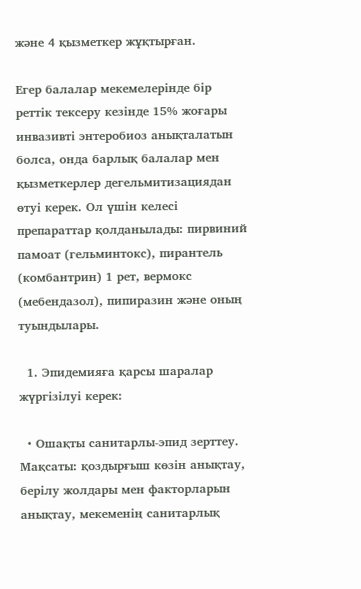және 4 қызметкер жұқтырған.

Егер балалар мекемелерінде бір реттік тексеру кезінде 15% жоғары инвазивті энтеробиоз анықталатын болса, онда барлық балалар мен қызметкерлер дегельмитизациядан өтуі керек. Ол үшін келесі препараттар қолданылады: пирвиний памоат (гельминтокс), пирантель (комбантрин) 1 рет, вермокс (мебендазол), пипиразин және оның туындылары.

  1. Эпидемияға қарсы шаралар жүргізілуі керек:

  • Ошақты санитарлы-эпид зерттеу. Мақсаты: қоздырғыш көзін анықтау, берілу жолдары мен факторларын анықтау, мекеменің санитарлық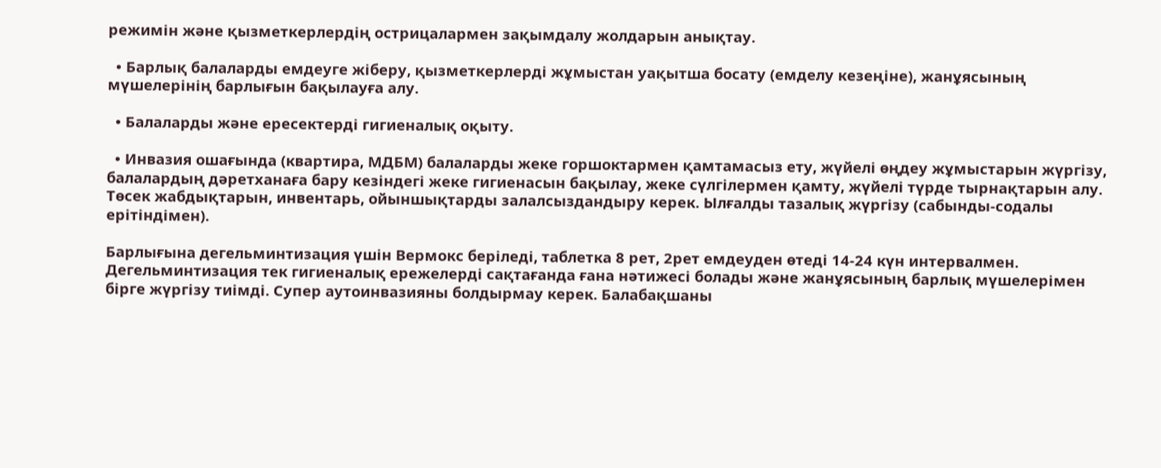режимін және қызметкерлердің острицалармен зақымдалу жолдарын анықтау.

  • Барлық балаларды емдеуге жіберу, қызметкерлерді жұмыстан уақытша босату (емделу кезеңіне), жанұясының мүшелерінің барлығын бақылауға алу.

  • Балаларды және ересектерді гигиеналық оқыту.

  • Инвазия ошағында (квартира, МДБМ) балаларды жеке горшоктармен қамтамасыз ету, жүйелі өңдеу жұмыстарын жүргізу, балалардың дәретханаға бару кезіндегі жеке гигиенасын бақылау, жеке сүлгілермен қамту, жүйелі түрде тырнақтарын алу. Төсек жабдықтарын, инвентарь, ойыншықтарды залалсыздандыру керек. Ылғалды тазалық жүргізу (сабынды-содалы ерітіндімен).

Барлығына дегельминтизация үшін Вермокс беріледі, таблетка 8 рет, 2рет емдеуден өтеді 14-24 күн интервалмен. Дегельминтизация тек гигиеналық ережелерді сақтағанда ғана нәтижесі болады және жанұясының барлық мүшелерімен бірге жүргізу тиімді. Супер аутоинвазияны болдырмау керек. Балабақшаны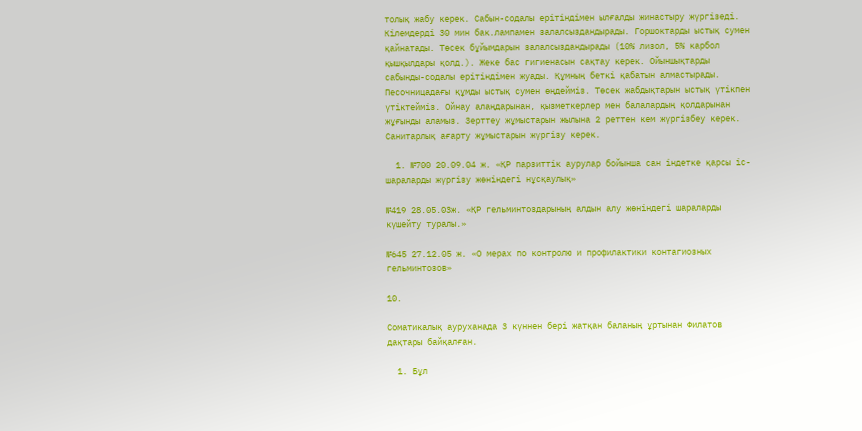толық жабу керек. Сабын-содалы ерітіндімен ылғалды жинастыру жүргізеді. Кілемдерді 30 мин бак.лампамен залалсыздандырады. Горшоктарды ыстық сумен қайнатады. Төсек бұйымдарын залалсыздандырады (10% лизол, 5% карбол қышқылдары қолд.). Жеке бас гигиенасын сақтау керек. Ойыншықтарды сабынды-содалы ерітіндімен жуады. Құмның беткі қабатын алмастырады. Песочницадағы құмды ыстық сумен өңдейміз. Төсек жабдықтарын ыстық үтікпен үтіктейміз. Ойнау алаңдарынан, қызметкерлер мен балалардың қолдарынан жұғынды аламыз. Зерттеу жұмыстарын жылына 2 реттен кем жүргізбеу керек. Санитарлық ағарту жұмыстарын жүргізу керек.

  1. №700 20.09.04 ж. «ҚР парзиттік аурулар бойынша сан індетке қарсы іс-шараларды жүргізу жөніндегі нұсқаулық»

№419 28.05.03ж. «ҚР гельминтоздарының алдын алу жөніндегі шараларды күшейту туралы.»

№645 27.12.05 ж. «О мерах по контролю и профилактики контагиозных гельминтозов»

10.

Соматикалық ауруханада 3 күннен бері жатқан баланың ұртынан Филатов дақтары байқалған.

  1. Бұл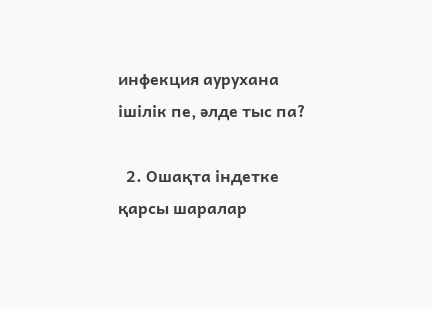инфекция аурухана ішілік пе, әлде тыс па?

  2. Ошақта індетке қарсы шаралар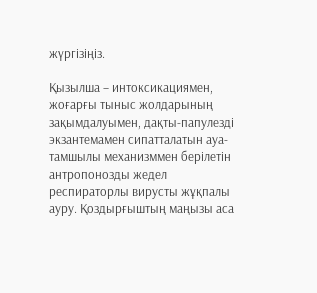жүргізіңіз.

Қызылша – интоксикациямен, жоғарғы тыныс жолдарының зақымдалуымен, дақты-папулезді экзантемамен сипатталатын ауа-тамшылы механизммен берілетін антропонозды жедел респираторлы вирусты жұқпалы ауру. Қоздырғыштың маңызы аса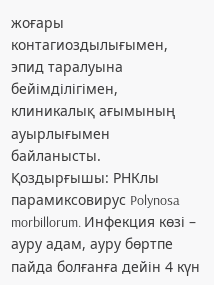жоғары контагиоздылығымен, эпид таралуына бейімділігімен, клиникалық ағымының ауырлығымен байланысты. Қоздырғышы: РНКлы парамиксовирус Polynosa morbillorum. Инфекция көзі – ауру адам, ауру бөртпе пайда болғанға дейін 4 күн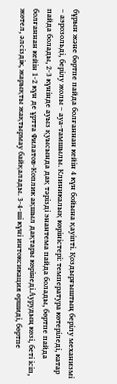бұрын және бөртпе пайда болғаннан кейін 4 күн бойына қауіпті. Қоздырғыштың берілу механизмі – аэрозольді, берілу жолы – ауа-тамшылы. Клиникалық көріністері: температура көтеріледі, катар пайда болады, 2-3 күнінде ауыз қуысында дақ тәрізді энантема пайда болады, бөртпе пайда болғаннан кейін 1-2 күн де ұртта Филатов-Коплик ақшыл дақтары көрінеді.Аурудың көзі, беті ісіп, жөтел, әлсіздік, жарықты жақтырмау байқалады. 3-4-ші күні интоксикация өршиді, бөртпе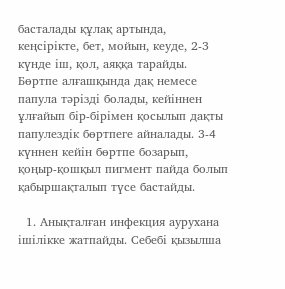басталады құлақ артында, кеңсірікте, бет, мойын, кеуде, 2-3 күнде іш, қол, аяққа тарайды. Бөртпе алғашқында дақ немесе папула тәрізді болады, кейіннен ұлғайып бір-бірімен қосылып дақты папулездік бөртпеге айналады. 3-4 күннен кейін бөртпе бозарып, қоңыр-қошқыл пигмент пайда болып қабыршақталып түсе бастайды.

  1. Анықталған инфекция аурухана ішілікке жатпайды. Себебі қызылша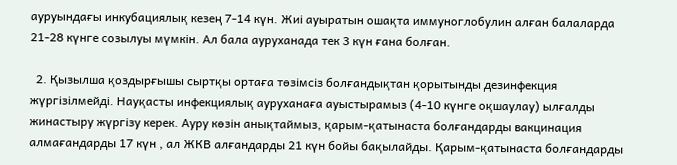ауруындағы инкубациялық кезең 7-14 күн. Жиі ауыратын ошақта иммуноглобулин алған балаларда 21-28 күнге созылуы мүмкін. Ал бала ауруханада тек 3 күн ғана болған.

  2. Қызылша қоздырғышы сыртқы ортаға төзімсіз болғандықтан қорытынды дезинфекция жүргізілмейді. Науқасты инфекциялық ауруханаға ауыстырамыз (4-10 күнге оқшаулау) ылғалды жинастыру жүргізу керек. Ауру көзін анықтаймыз, қарым-қатынаста болғандарды вакцинация алмағандарды 17 күн , ал ЖКВ алғандарды 21 күн бойы бақылайды. Қарым-қатынаста болғандарды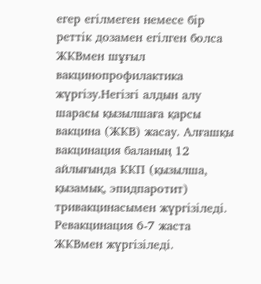егер егілмеген немесе бір реттік дозамен егілген болса ЖКВмен шұғыл вакцинопрофилактика жүргізу.Негізгі алдын алу шарасы қызылшаға қарсы вакцина (ЖКВ) жасау. Алғашқы вакцинация баланың 12 айлығында ККП (қызылша, қызамық, эпидпаротит) тривакцинасымен жүргізіледі. Ревакцинация 6-7 жаста ЖКВмен жүргізіледі.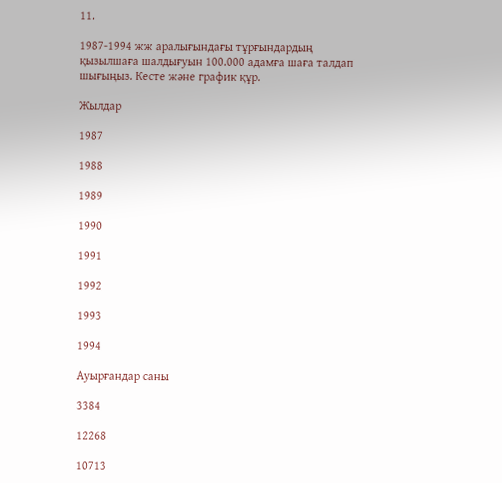11.

1987-1994 жж аралығындағы тұрғындардың қызылшаға шалдығуын 100.000 адамға шаға талдап шығыңыз. Кесте және график құр.

Жылдар

1987

1988

1989

1990

1991

1992

1993

1994

Ауырғандар саны

3384

12268

10713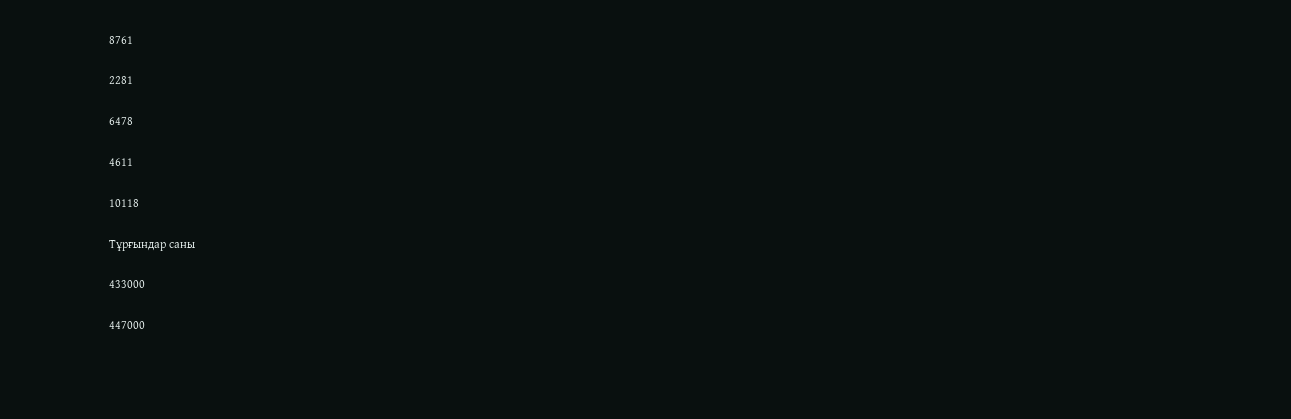8761

2281

6478

4611

10118

Тұрғындар саны

433000

447000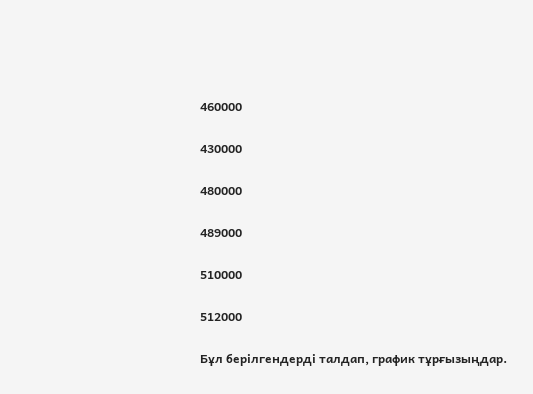460000

430000

480000

489000

510000

512000

Бұл берілгендерді талдап, график тұрғызыңдар.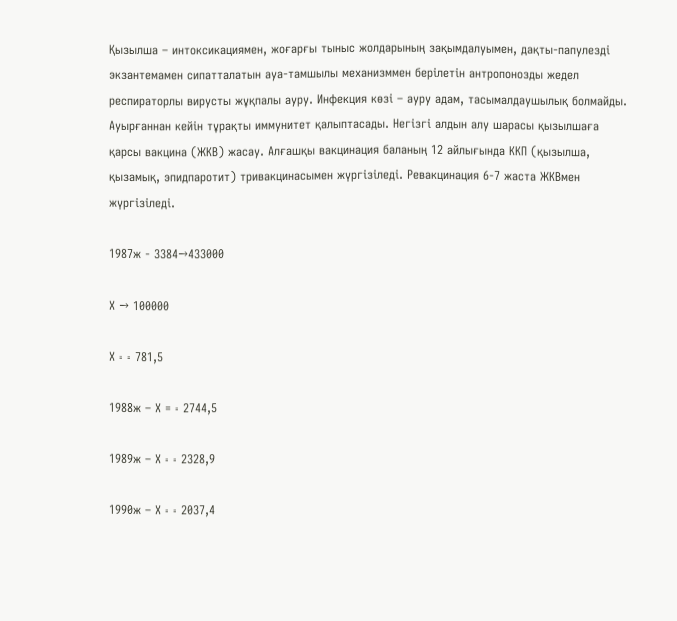Қызылша – интоксикациямен, жоғарғы тыныс жолдарының зақымдалуымен, дақты-папулезді экзантемамен сипатталатын ауа-тамшылы механизммен берілетін антропонозды жедел респираторлы вирусты жұқпалы ауру. Инфекция көзі – ауру адам, тасымалдаушылық болмайды. Ауырғаннан кейін тұрақты иммунитет қалыптасады. Негізгі алдын алу шарасы қызылшаға қарсы вакцина (ЖКВ) жасау. Алғашқы вакцинация баланың 12 айлығында ККП (қызылша, қызамық, эпидпаротит) тривакцинасымен жүргізіледі. Ревакцинация 6-7 жаста ЖКВмен жүргізіледі.

1987ж - 3384→433000

Х → 100000

Х ꞊ ꞊ 781,5

1988ж – Х = ꞊ 2744,5

1989ж – Х ꞊ ꞊ 2328,9

1990ж – Х ꞊ ꞊ 2037,4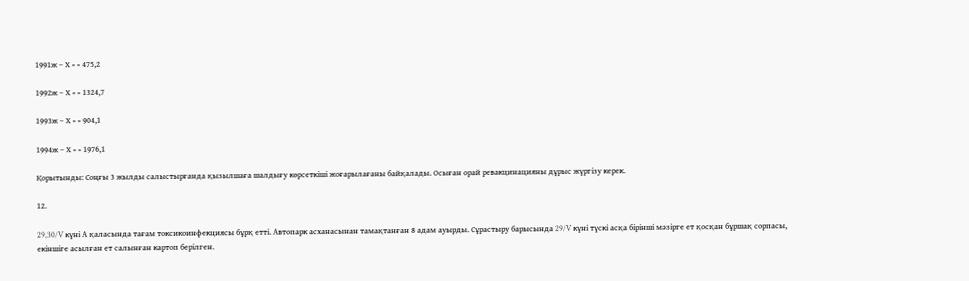1991ж – Х ꞊ ꞊ 475,2

1992ж – Х ꞊ ꞊ 1324,7

1993ж – Х ꞊ ꞊ 904,1

1994ж – Х ꞊ ꞊ 1976,1

Қорытынды: Соңғы 3 жылды салыстырғанда қызылшаға шалдығу көрсеткіші жоғарылағаны байқалады. Осыған орай ревакцинацияны дұрыс жүргізу керек.

12.

29,30/V күні А қаласында тағам токсикоинфекциясы бұрқ етті. Автопарк асханасынан тамақтанған 8 адам ауырды. Сұрастыру барысында 29/V күні түскі асқа бірінші мәзірге ет қосқан бұршақ сорпасы, екіншіге асылған ет салынған картоп берілген.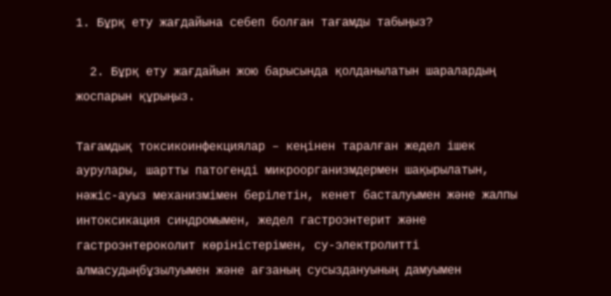1. Бұрқ ету жағдайына себеп болған тағамды табыңыз?

  2. Бұрқ ету жағдайын жою барысында қолданылатын шаралардың жоспарын құрыңыз.

Тағамдық токсикоинфекциялар – кеңінен таралған жедел ішек аурулары, шартты патогенді микроорганизмдермен шақырылатын, нәжіс-ауыз механизмімен берілетін, кенет басталуымен және жалпы интоксикация синдромымен, жедел гастроэнтерит және гастроэнтероколит көріністерімен, су-электролитті алмасудыңбұзылуымен және ағзаның сусыздануының дамуымен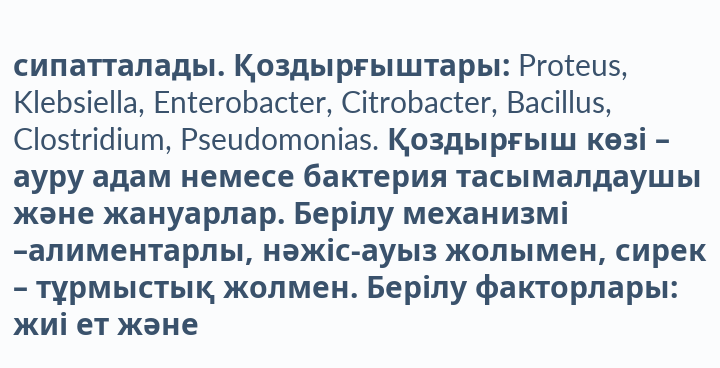сипатталады. Қоздырғыштары: Proteus, Klebsiella, Enterobacter, Citrobacter, Bacillus, Clostridium, Pseudomonias. Қоздырғыш көзі – ауру адам немесе бактерия тасымалдаушы және жануарлар. Берілу механизмі –алиментарлы, нәжіс-ауыз жолымен, сирек – тұрмыстық жолмен. Берілу факторлары: жиі ет және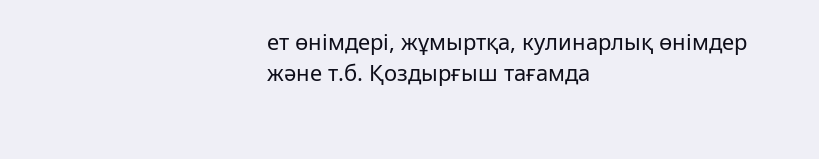ет өнімдері, жұмыртқа, кулинарлық өнімдер және т.б. Қоздырғыш тағамда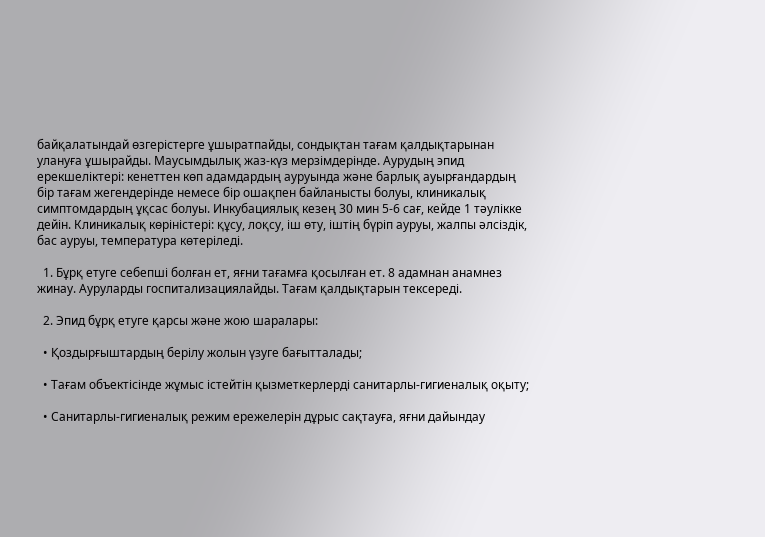байқалатындай өзгерістерге ұшыратпайды, сондықтан тағам қалдықтарынан улануға ұшырайды. Маусымдылық жаз-күз мерзімдерінде. Аурудың эпид ерекшеліктері: кенеттен көп адамдардың ауруында және барлық ауырғандардың бір тағам жегендерінде немесе бір ошақпен байланысты болуы, клиникалық симптомдардың ұқсас болуы. Инкубациялық кезең 30 мин 5-6 сағ, кейде 1 тәулікке дейін. Клиникалық көріністері: құсу, лоқсу, іш өту, іштің бүріп ауруы, жалпы әлсіздік, бас ауруы, температура көтеріледі.

  1. Бұрқ етуге себепші болған ет, яғни тағамға қосылған ет. 8 адамнан анамнез жинау. Ауруларды госпитализациялайды. Тағам қалдықтарын тексереді.

  2. Эпид бұрқ етуге қарсы және жою шаралары:

  • Қоздырғыштардың берілу жолын үзуге бағытталады;

  • Тағам объектісінде жұмыс істейтін қызметкерлерді санитарлы-гигиеналық оқыту;

  • Санитарлы-гигиеналық режим ережелерін дұрыс сақтауға, яғни дайындау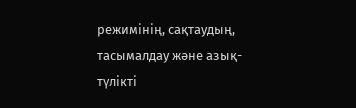режимінің, сақтаудың, тасымалдау және азық-түлікті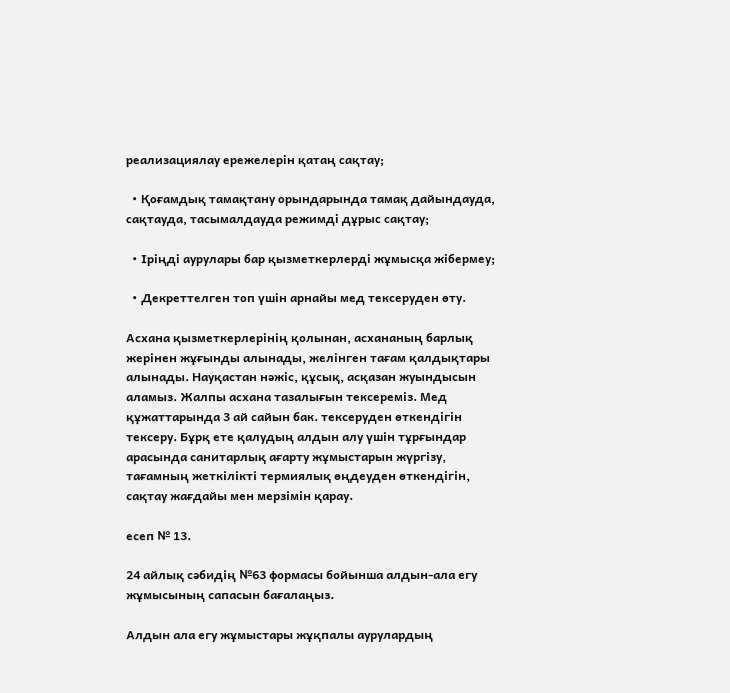реализациялау ережелерін қатаң сақтау;

  • Қоғамдық тамақтану орындарында тамақ дайындауда, сақтауда, тасымалдауда режимді дұрыс сақтау;

  • Іріңді аурулары бар қызметкерлерді жұмысқа жібермеу;

  • Декреттелген топ үшін арнайы мед тексеруден өту.

Асхана қызметкерлерінің қолынан, асхананың барлық жерінен жұғынды алынады, желінген тағам қалдықтары алынады. Науқастан нәжіс, құсық, асқазан жуындысын аламыз. Жалпы асхана тазалығын тексереміз. Мед құжаттарында 3 ай сайын бак. тексеруден өткендігін тексеру. Бұрқ ете қалудың алдын алу үшін тұрғындар арасында санитарлық ағарту жұмыстарын жүргізу, тағамның жеткілікті термиялық өңдеуден өткендігін, сақтау жағдайы мен мерзімін қарау.

есеп № 13.

24 айлық сәбидің №63 формасы бойынша алдын-ала егу жұмысының сапасын бағалаңыз.

Алдын ала егу жұмыстары жұқпалы аурулардың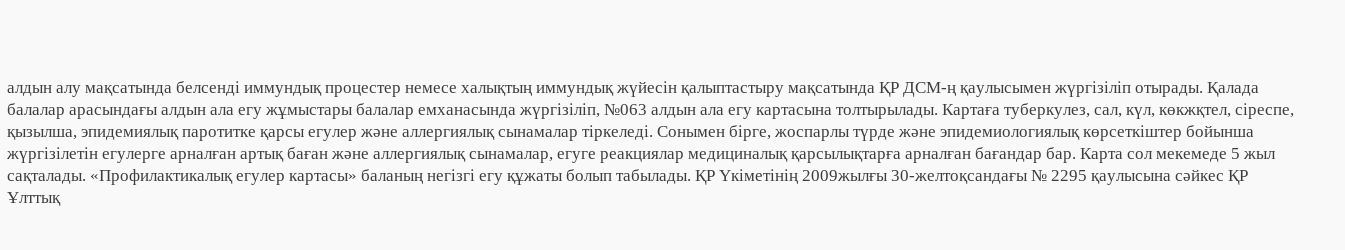алдын алу мақсатында белсенді иммундық процестер немесе халықтың иммундық жүйесін қалыптастыру мақсатында ҚР ДСМ-ң қаулысымен жүргізіліп отырады. Қалада балалар арасындағы алдын ала егу жұмыстары балалар емханасында жүргізіліп, №063 алдын ала егу картасына толтырылады. Картаға туберкулез, сал, күл, көкжқтел, сіреспе, қызылша, эпидемиялық паротитке қарсы егулер және аллергиялық сынамалар тіркеледі. Сонымен бірге, жоспарлы түрде және эпидемиологиялық көрсеткіштер бойынша жүргізілетін егулерге арналған артық баған және аллергиялық сынамалар, егуге реакциялар медициналық қарсылықтарға арналған бағандар бар. Карта сол мекемеде 5 жыл сақталады. «Профилактикалық егулер картасы» баланың негізгі егу құжаты болып табылады. ҚР Үкіметінің 2009жылғы 30-желтоқсандағы № 2295 қаулысына сәйкес ҚР Ұлттық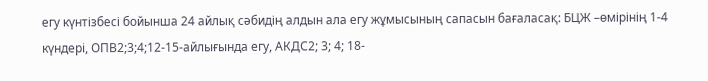егу күнтізбесі бойынша 24 айлық сәбидің алдын ала егу жұмысының сапасын бағаласақ: БЦЖ –өмірінің 1-4 күндері, ОПВ2;3;4;12-15-айлығында егу, АКДС2; 3; 4; 18-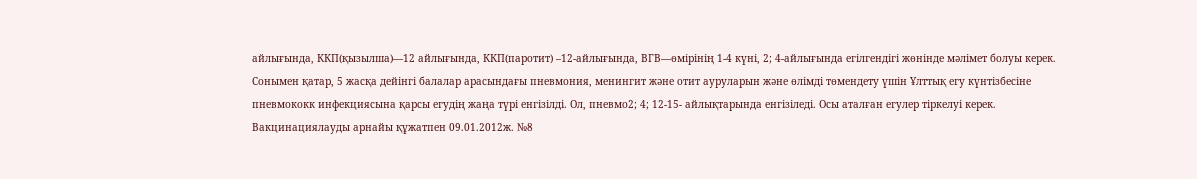айлығында, ККП(қызылша)—12 айлығында, ККП(паротит) –12-айлығында, ВГВ—өмірінің 1-4 күні, 2; 4-айлығында егілгендігі жөнінде мәлімет болуы керек. Сонымен қатар, 5 жасқа дейінгі балалар арасындағы пневмония, менингит және отит ауруларын және өлімді төмендету үшін Ұлттық егу күнтізбесіне пневмококк инфекциясына қарсы егудің жаңа түрі енгізілді. Ол, пневмо2; 4; 12-15- айлықтарында енгізіледі. Осы аталған егулер тіркелуі керек. Вакцинациялауды арнайы құжатпен 09.01.2012ж. №8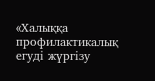«Халыққа профилактикалық егуді жүргізу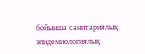бойынша санитариялық эпидемиологиялық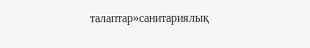талаптар»санитариялық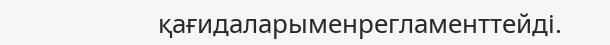қағидаларыменрегламенттейді.